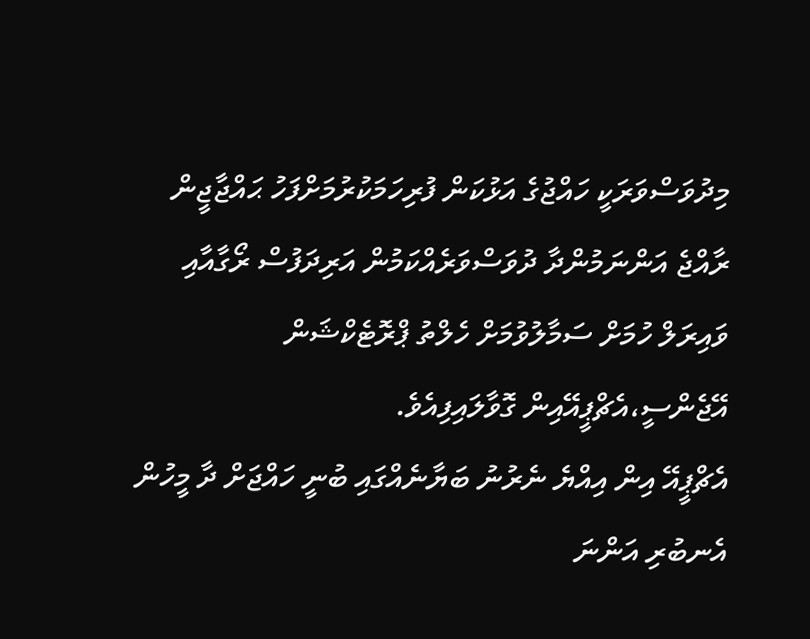މިދުވަސްވަރަކީ ހައްޖުގެ އަޅުކަން ފުރިހަމަކުރުމަށްފަހު ޙައްޖާޖީން ރާއްޖެ އަންނަމުންދާ ދުވަސްވަރެއްކަމުން އަރިދަފުސް ރޯގާއާއި ވައިރަލް ހުމަށް ސަމާލުވުމަށް ހެލްތު ޕްރޮޓެކްޝަން އޭޖެންސީ،އެޗްޕީއޭއިން ގޮވާލައިފިއެވެ.
އެޗްޕީއޭ އިން އިއްޔެ ނެރުނު ބަޔާނެއްގައި ބުނީ ހައްޖަށް ދާ މީހުން އެނބުރި އަންނަ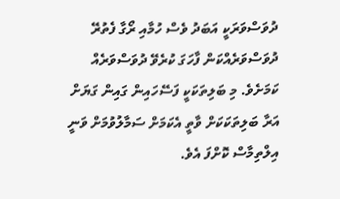ދުވަސްވަރަކީ އަބަދު ވެސް ހުމާއި ރޯގާ ފެތުރޭ ދުވަސްވަރެއްކަން ފާހަގަ ކުރެވޭ ދުވަސްވަރެއް ކަމަށެވެ. މި ބަލިތަކަކީ ފަސޭހައިން ގައިން ގަޔަށް އަރާ ބަލިތަކަކަށް ވާތީ އެކަމަށް ސަމާލުވުމަށް ވަނީ އިލްތިމާސް ކޮށްފަ އެވެ.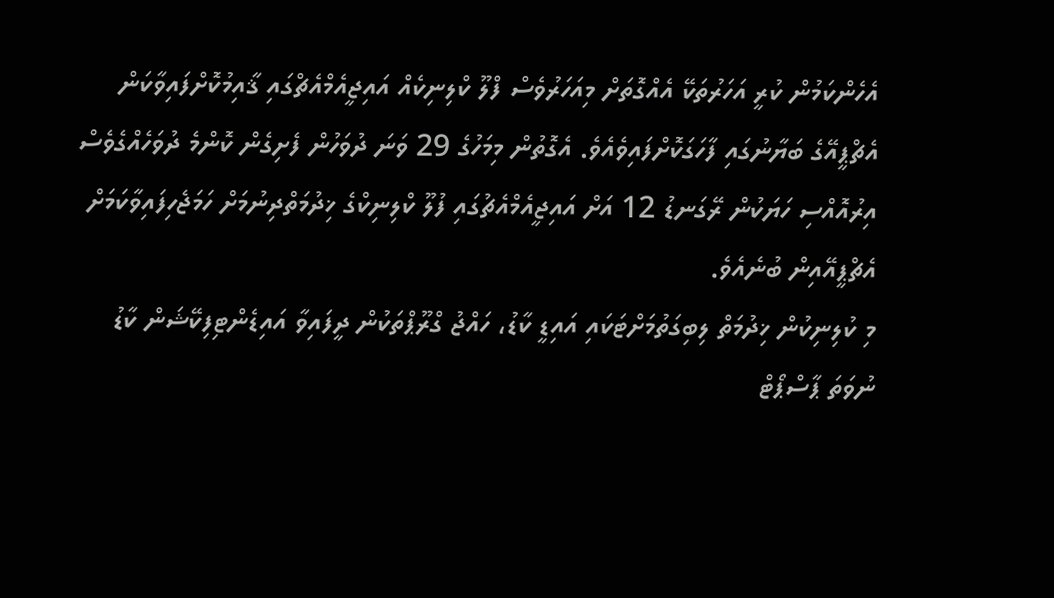އެހެންކަމުން ކުރީ އަހަރުތަކޭ އެއްގޮތަށް މިއަހަރުވެސް ފްލޫ ކްލިނިކެއް އައިޖީއެމްއެޗްގައި ޤާއިމުކޮށްފައިވާކަން އެޗްޕީއޭގެ ބަޔާނުގައި ފާހަގަކޮށްފައިވެއެވެ. އެގޮތުން މިމަހުގެ 29 ވަނަ ދުވަހުން ފެށިގެން ކޮންމެ ދުވަހެއްގެވެސް އިރުއޮއްސި ހަޔަކުން ރޭގަނޑު 12 އަށް އައިޖީއެމްއެޗުގައި ފުލޫ ކްލިނިކްގެ ޚިދުމަތްދިނުމަށް ހަމަޖެހިފައިވާކަމަށް އެޗްޕީއޭއިން ބުނެއެވެ.
މި ކުލިނިކުން ޚިދުމަތް ލިބިގަތުމަށްޓަކައި އައިޑީ ކާޑު، ހައްޖު ގްރޫޕްތަކުން ދީފައިވާ އައިޑެންޓިފިކޭޝަން ކާޑު ނުވަތަ ޕާސްޕޯޓް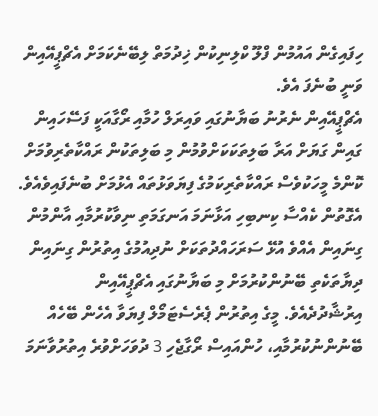ހިފައިގެން އައުމުން ފްލޫ ކްލިނިކުން ޚިދުމަތް ލިބޭނެކަމަށް އެޗްޕީއޭއިން ވަނީ ބުނެފަ އެވެ.
އެޗްޕީއޭއިން ނެރުނު ބަޔާނުގައި ވައިރަލް ހުމާއި ރޯގާއަކީ ފަސޭހައިން ގައިން ގަޔަށް އަރާ ބަލިތަކަކަށްވުމުން މި ބަލިތަކުން ރައްކާތެރިވުމަށް ކޮންމެ މީހަކުވެސް ރައްކާތެރިކަމުގެ ފިޔަވަޅުތައް އެޅުމަށް ބުނެފައިވެއެވެ. އެގޮތުން ކެއްސާ ކިނބިހި އަޅާނަމަ އަނގަމަތި ނިވާކުރުމާއި އާންމުން ގިނައިން އެއްވެ އުޅޭ ސަރަހައްދުތަކަށް ނުދިއުމުގެ އިތުރުން ގިނައިން ދިޔާތަކެތި ބޭނުންކުރުމަށް މި ބަޔާނުގައި އެޗްޕީއޭއިން އިރުޝާދުދެއެވެ. މީގެ އިތުރުން ޕެރެސެޓަމޯލް ފިޔަވާ އެހެން ބޭހެއް ބޭނުންނުކުރުމާއި، ހުންއައިސް ރޯގާޖެހި 3 ދުވަހަށްވުރެ އިތުރުވާނަމަ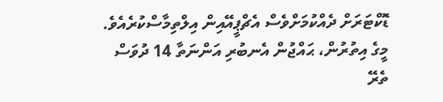ޑޮކްޓަރަށް ދެއްކުމަށްވެސް އެޗްޕީއޭއިން އިލްތިމާސްކުރެއެވެ.
މީގެ އިތުރުން، ޙައްޖުން އެނބުރި އަންނަތާ 14 ދުވަސް ތެރޭ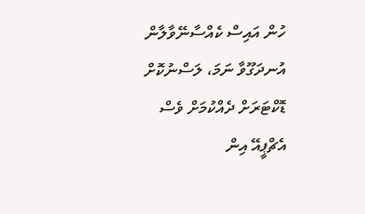ހުން އައިސް ކެއްސާނޭވާލާން އުނދަގޫވާ ނަމަ، ލަސްނުކޮށް ޑޮކްޓަރަށް ދެއްކުމަށް ވެސް އެޗްޕީއޭ އިން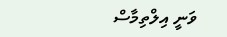ވަނީ އިލްތިމާސް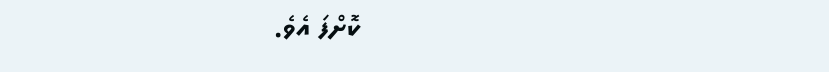ކޮށްފަ އެވެ.